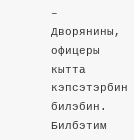– Дворянины, офицеры кытта кэпсэтэрбин билэбин. Билбэтим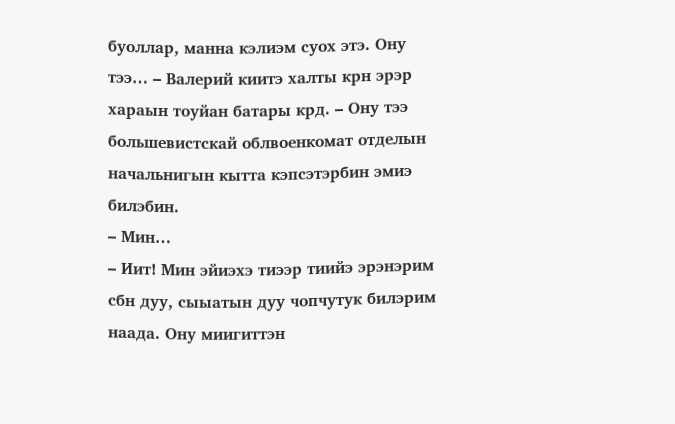буоллар, манна кэлиэм суох этэ. Ону тээ… – Валерий киитэ халты крн эрэр хараын тоуйан батары крд. – Ону тээ большевистскай облвоенкомат отделын начальнигын кытта кэпсэтэрбин эмиэ билэбин.
– Мин…
– Иит! Мин эйиэхэ тиээр тиийэ эрэнэрим сбн дуу, сыыатын дуу чопчутук билэрим наада. Ону миигиттэн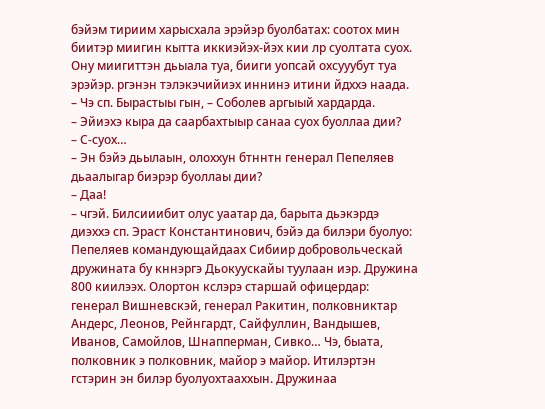бэйэм тириим харысхала эрэйэр буолбатах: соотох мин биитэр миигин кытта иккиэйэх-йэх кии лр суолтата суох. Ону миигиттэн дьыала туа, бииги уопсай охсууубут туа эрэйэр. ргэнэн тэлэкэчийиэх иннинэ итини йдххэ наада.
– Чэ сп. Бырастыы гын, – Соболев аргыый хардарда.
– Эйиэхэ кыра да саарбахтыыр санаа суох буоллаа дии?
– С-суох…
– Эн бэйэ дьылаын, олоххун бтннтн генерал Пепеляев дьаалыгар биэрэр буоллаы дии?
– Даа!
– чгэй. Билсииибит олус уаатар да, барыта дьэкэрдэ диэххэ сп. Эраст Константинович, бэйэ да билэри буолуо: Пепеляев командующайдаах Сибиир добровольческай дружината бу кннэргэ Дьокуускайы туулаан иэр. Дружина 800 киилээх. Олортон кслэрэ старшай офицердар: генерал Вишневскэй, генерал Ракитин, полковниктар Андерс, Леонов, Рейнгардт, Сайфуллин, Вандышев, Иванов, Самойлов, Шнапперман, Сивко… Чэ, быата, полковник э полковник, майор э майор. Итилэртэн гстэрин эн билэр буолуохтааххын. Дружинаа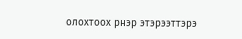олохтоох рнэр этэрээттэрэ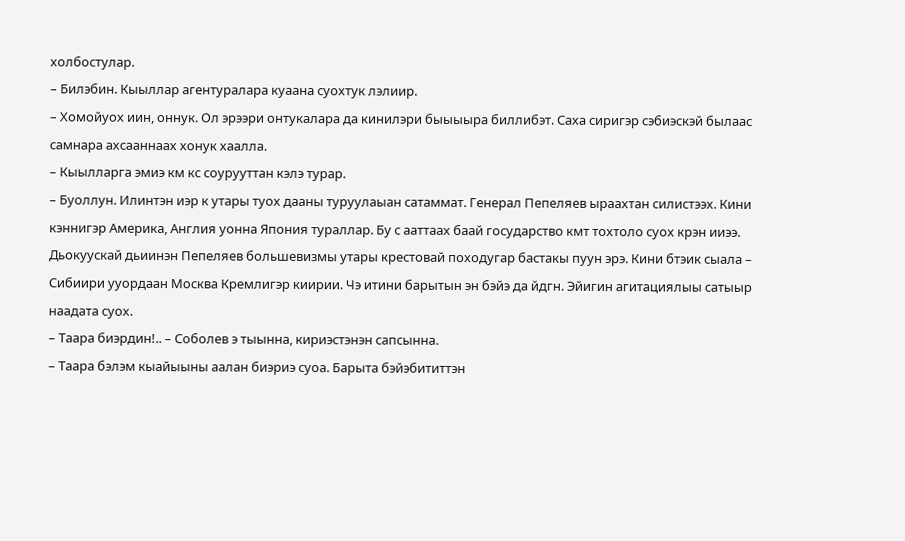холбостулар.
– Билэбин. Кыыллар агентуралара куаана суохтук лэлиир.
– Хомойуох иин, оннук. Ол эрээри онтукалара да кинилэри быыыыра биллибэт. Саха сиригэр сэбиэскэй былаас самнара ахсааннаах хонук хаалла.
– Кыылларга эмиэ км кс соурууттан кэлэ турар.
– Буоллун. Илинтэн иэр к утары туох дааны туруулаыан сатаммат. Генерал Пепеляев ыраахтан силистээх. Кини кэннигэр Америка, Англия уонна Япония тураллар. Бу с ааттаах баай государство кмт тохтоло суох крэн ииээ. Дьокуускай дьиинэн Пепеляев большевизмы утары крестовай походугар бастакы пуун эрэ. Кини бтэик сыала – Сибиири ууордаан Москва Кремлигэр киирии. Чэ итини барытын эн бэйэ да йдгн. Эйигин агитациялыы сатыыр наадата суох.
– Таара биэрдин!.. – Соболев э тыынна, кириэстэнэн сапсынна.
– Таара бэлэм кыайыыны аалан биэриэ суоа. Барыта бэйэбититтэн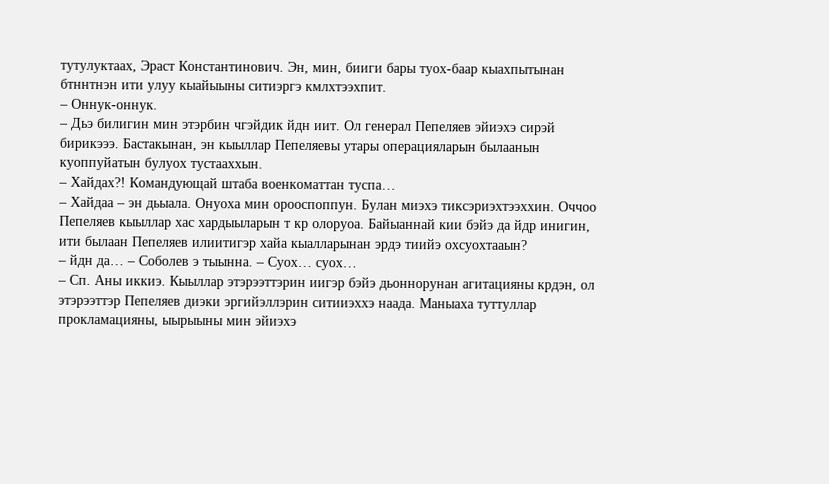тутулуктаах, Эраст Константинович. Эн, мин, бииги бары туох-баар кыахпытынан бтннтнэн ити улуу кыайыыны ситиэргэ кмлхтээхпит.
– Оннук-оннук.
– Дьэ билигин мин этэрбин чгэйдик йдн иит. Ол генерал Пепеляев эйиэхэ сирэй бирикэээ. Бастакынан, эн кыыллар Пепеляевы утары операцияларын былаанын куоппуйатын булуох тустааххын.
– Хайдах?! Командующай штаба военкоматтан туспа…
– Хайдаа – эн дьыала. Онуоха мин орооспоппун. Булан миэхэ тиксэриэхтээххин. Оччоо Пепеляев кыыллар хас хардыыларын т кр олоруоа. Байыаннай кии бэйэ да йдр инигин, ити былаан Пепеляев илиитигэр хайа кыалларынан эрдэ тиийэ охсуохтааын?
– йдн да… – Соболев э тыынна. – Суох… суох…
– Сп. Аны иккиэ. Кыыллар этэрээттэрин иигэр бэйэ дьоннорунан агитацияны крдэн, ол этэрээттэр Пепеляев диэки эргийэллэрин ситииэххэ наада. Маныаха туттуллар прокламацияны, ыырыыны мин эйиэхэ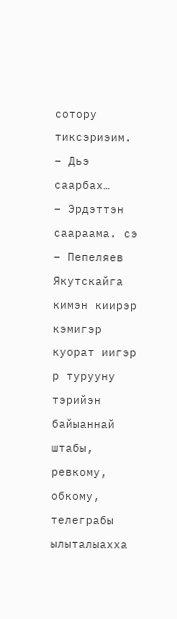сотору тиксэриэим.
– Дьэ саарбах…
– Эрдэттэн саараама. сэ – Пепеляев Якутскайга кимэн киирэр кэмигэр куорат иигэр р турууну тэрийэн байыаннай штабы, ревкому, обкому, телеграбы ылыталыахха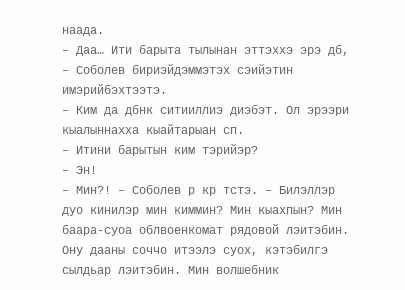наада.
– Даа… Ити барыта тылынан эттэххэ эрэ дб, – Соболев бириэйдэммэтэх сэийэтин имэрийбэхтээтэ.
– Ким да дбнк ситииллиэ диэбэт. Ол эрээри кыалыннахха кыайтарыан сп.
– Итини барытын ким тэрийэр?
– Эн!
– Мин?! – Соболев р кр тстэ. – Билэллэр дуо кинилэр мин киммин? Мин кыахпын? Мин баара-суоа облвоенкомат рядовой лэитэбин. Ону дааны соччо итээлэ суох, кэтэбилгэ сылдьар лэитэбин. Мин волшебник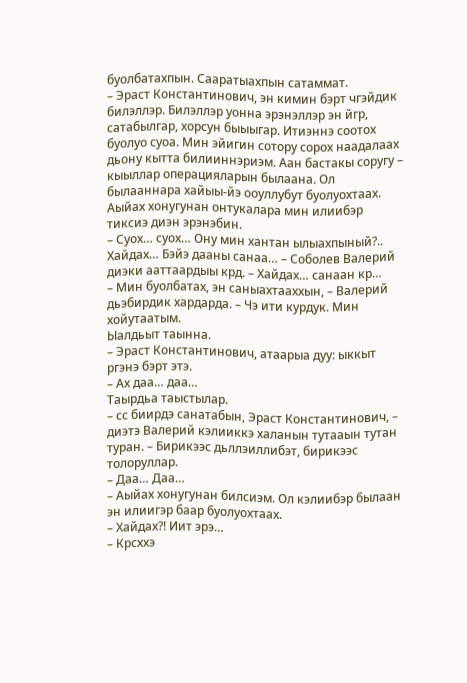буолбатахпын. Сааратыахпын сатаммат.
– Эраст Константинович, эн кимин бэрт чгэйдик билэллэр. Билэллэр уонна эрэнэллэр эн йгр, сатабылгар, хорсун быыыгар. Итиэннэ соотох буолуо суоа. Мин эйигин сотору сорох наадалаах дьону кытта билииннэриэм. Аан бастакы соругу – кыыллар операцияларын былаана. Ол былааннара хайыы-йэ ооуллубут буолуохтаах. Аыйах хонугунан онтукалара мин илиибэр тиксиэ диэн эрэнэбин.
– Суох… суох… Ону мин хантан ылыахпыный?.. Хайдах… Бэйэ дааны санаа… – Соболев Валерий диэки ааттаардыы крд. – Хайдах… санаан кр…
– Мин буолбатах, эн саныахтааххын, – Валерий дьэбирдик хардарда. – Чэ ити курдук. Мин хойутаатым.
Ыалдьыт таынна.
– Эраст Константинович, атаарыа дуу: ыккыт ргэнэ бэрт этэ.
– Ах даа… даа…
Таырдьа таыстылар.
– сс биирдэ санатабын, Эраст Константинович, – диэтэ Валерий кэлииккэ халанын тутааын тутан туран. – Бирикээс дьллэиллибэт, бирикээс толоруллар.
– Даа… Даа…
– Аыйах хонугунан билсиэм. Ол кэлиибэр былаан эн илиигэр баар буолуохтаах.
– Хайдах?! Иит эрэ…
– Крсххэ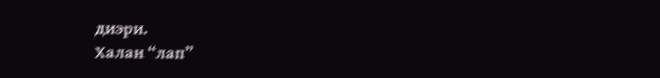диэри.
Халан “лап”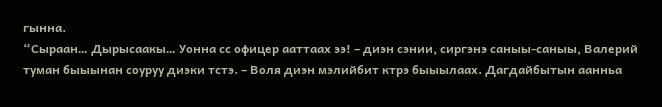гынна.
“Сыраан… Дырысаакы… Уонна сс офицер ааттаах ээ! – диэн сэнии, сиргэнэ саныы-саныы, Валерий туман быыынан соуруу диэки тстэ. – Воля диэн мэлийбит ктрэ быыылаах. Дагдайбытын аанньа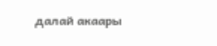далай акаары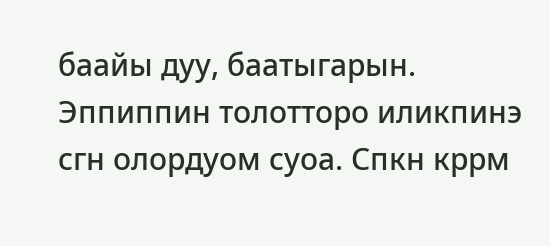баайы дуу, баатыгарын. Эппиппин толотторо иликпинэ сгн олордуом суоа. Спкн кррм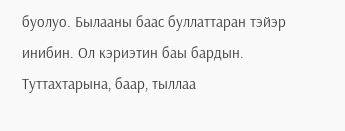буолуо. Былааны баас буллаттаран тэйэр инибин. Ол кэриэтин баы бардын. Туттахтарына, баар, тыллаа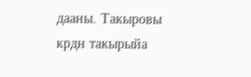дааны. Такыровы крдн такырыйа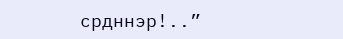срдннэр!..”